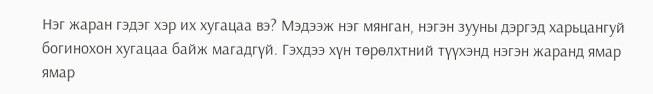Нэг жаран гэдэг хэр их хугацаа вэ? Мэдээж нэг мянган, нэгэн зууны дэргэд харьцангуй богинохон хугацаа байж магадгүй. Гэхдээ хүн төрөлхтний түүхэнд нэгэн жаранд ямар ямар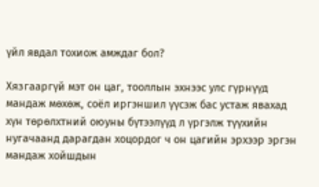үйл явдал тохиож амждаг бол?

Хязгааргүй мэт он цаг, тооллын эхнээс улс гүрнүүд мандаж мөхөж, соёл иргэншил үүсэж бас устаж явахад хүн төрөлхтний оюуны бүтээлүүд л үргэлж түүхийн нугачаанд дарагдан хоцордог ч он цагийн эрхээр эргэн мандаж хойшдын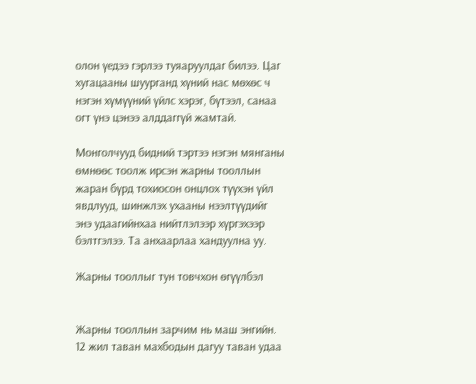олон үедээ гэрлээ туяаруулдаг билээ. Цаг хугацааны шуурганд хүний нас мөхөс ч нэгэн хүмүүний үйлс хэрэг, бүтээл, санаа огт үнэ цэнээ алддаггүй жамтай.

Монголчууд бидний тэртээ нэгэн мянганы өмнөөс тоолж ирсэн жарны тооллын жаран бүрд тохиосон онцлох түүхэн үйл явдлууд, шинжлэх ухааны нээлтүүдийг энэ удаагийнхаа нийтлэлээр хүргэхээр бэлтгэлээ. Та анхаарлаа хандуулна уу.

Жарны тооллыг тун товчхон өгүүлбэл


Жарны тооллын зарчим нь маш энгийн. 12 жил таван махбодын дагуу таван удаа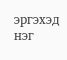эргэхэд нэг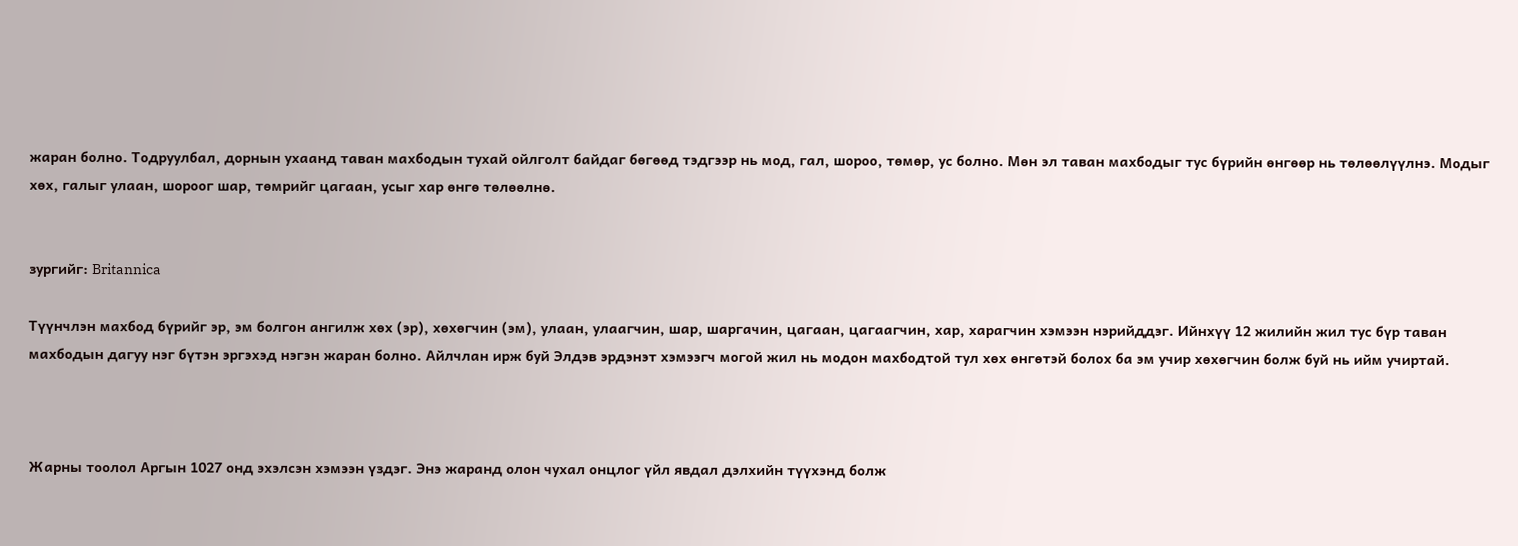жаран болно. Тодруулбал, дорнын ухаанд таван махбодын тухай ойлголт байдаг бөгөөд тэдгээр нь мод, гал, шороо, төмөр, ус болно. Мөн эл таван махбодыг тус бүрийн өнгөөр нь төлөөлүүлнэ. Модыг хөх, галыг улаан, шороог шар, төмрийг цагаан, усыг хар өнгө төлөөлнө.


зургийг: Britannica

Түүнчлэн махбод бүрийг эр, эм болгон ангилж хөх (эр), хөхөгчин (эм), улаан, улаагчин, шар, шаргачин, цагаан, цагаагчин, хар, харагчин хэмээн нэрийддэг. Ийнхүү 12 жилийн жил тус бүр таван махбодын дагуу нэг бүтэн эргэхэд нэгэн жаран болно. Айлчлан ирж буй Элдэв эрдэнэт хэмээгч могой жил нь модон махбодтой тул хөх өнгөтэй болох ба эм учир хөхөгчин болж буй нь ийм учиртай.



Жарны тоолол Аргын 1027 онд эхэлсэн хэмээн үздэг. Энэ жаранд олон чухал онцлог үйл явдал дэлхийн түүхэнд болж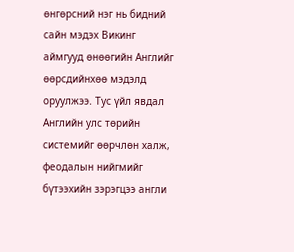өнгөрсний нэг нь бидний сайн мэдэх Викинг аймгууд өнөөгийн Английг өөрсдийнхөө мэдэлд оруулжээ. Тус үйл явдал Английн улс төрийн системийг өөрчлөн халж, феодалын нийгмийг бүтээхийн зэрэгцээ англи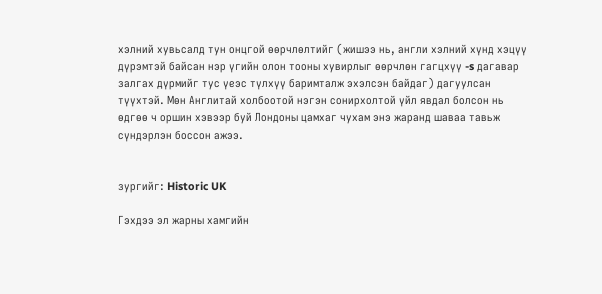хэлний хувьсалд тун онцгой өөрчлөлтийг (жишээ нь, англи хэлний хүнд хэцүү дүрэмтэй байсан нэр үгийн олон тооны хувирлыг өөрчлөн гагцхүү -s дагавар залгах дүрмийг тус үеэс түлхүү баримталж эхэлсэн байдаг) дагуулсан түүхтэй. Мөн Англитай холбоотой нэгэн сонирхолтой үйл явдал болсон нь өдгөө ч оршин хэвээр буй Лондоны цамхаг чухам энэ жаранд шаваа тавьж сүндэрлэн боссон ажээ.


зургийг: Historic UK

Гэхдээ эл жарны хамгийн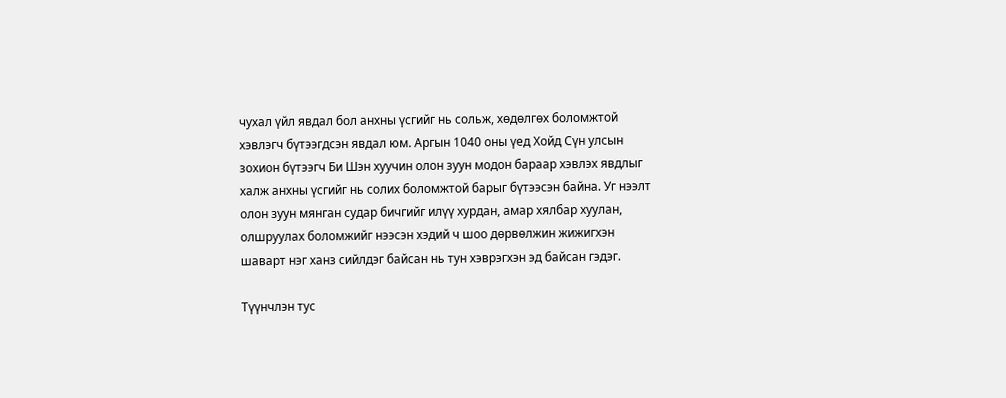чухал үйл явдал бол анхны үсгийг нь сольж, хөдөлгөх боломжтой хэвлэгч бүтээгдсэн явдал юм. Аргын 1040 оны үед Хойд Сүн улсын зохион бүтээгч Би Шэн хуучин олон зуун модон бараар хэвлэх явдлыг халж анхны үсгийг нь солих боломжтой барыг бүтээсэн байна. Уг нээлт олон зуун мянган судар бичгийг илүү хурдан, амар хялбар хуулан, олшруулах боломжийг нээсэн хэдий ч шоо дөрвөлжин жижигхэн шаварт нэг ханз сийлдэг байсан нь тун хэврэгхэн эд байсан гэдэг.

Түүнчлэн тус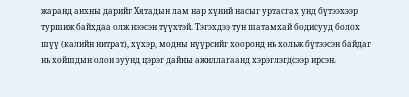жаранд анхны дарийг Хятадын лам нар хүний насыг уртасгах унд бүтээхээр туршиж байхдаа олж нээсэн түүхтэй. Тэгэхдээ тун шатамхай бодисууд болох шүү (калийн нитрат), хүхэр, модны нүүрсийг хооронд нь хольж бүтээсэн байдаг нь хойшдын олон зуунд цэрэг дайны ажиллагаанд хэрэглэгдсээр ирсэн.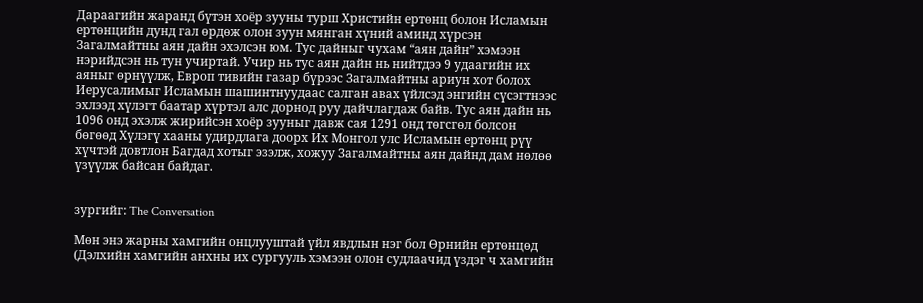Дараагийн жаранд бүтэн хоёр зууны турш Христийн ертөнц болон Исламын ертөнцийн дунд гал өрдөж олон зуун мянган хүний аминд хүрсэн Загалмайтны аян дайн эхэлсэн юм. Тус дайныг чухам “аян дайн” хэмээн нэрийдсэн нь тун учиртай. Учир нь тус аян дайн нь нийтдээ 9 удаагийн их аяныг өрнүүлж, Европ тивийн газар бүрээс Загалмайтны ариун хот болох Иерусалимыг Исламын шашинтнуудаас салган авах үйлсэд энгийн сүсэгтнээс эхлээд хүлэгт баатар хүртэл алс дорнод руу дайчлагдаж байв. Тус аян дайн нь 1096 онд эхэлж жирийсэн хоёр зууныг давж сая 1291 онд төгсгөл болсон бөгөөд Хүлэгү хааны удирдлага доорх Их Монгол улс Исламын ертөнц рүү хүчтэй довтлон Багдад хотыг эзэлж, хожуу Загалмайтны аян дайнд дам нөлөө үзүүлж байсан байдаг.


зургийг: The Conversation

Мөн энэ жарны хамгийн онцлууштай үйл явдлын нэг бол Өрнийн ертөнцөд (Дэлхийн хамгийн анхны их сургууль хэмээн олон судлаачид үздэг ч хамгийн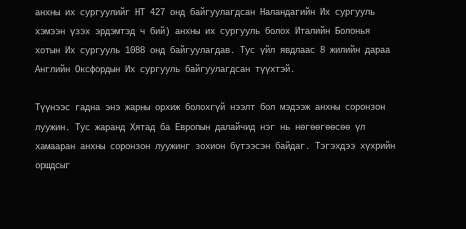анхны их сургуулийг НТ 427 онд байгуулагдсан Наландагийн Их сургууль хэмээн үзэх эрдэмтэд ч бий) анхны их сургууль болох Италийн Болонья хотын Их сургууль 1088 онд байгуулагдав. Тус үйл явдлаас 8 жилийн дараа Английн Оксфордын Их сургууль байгуулагдсан түүхтэй.

Түүнээс гадна энэ жарны орхиж болохгүй нээлт бол мэдээж анхны соронзон луужин. Тус жаранд Хятад ба Европын далайчид нэг нь нөгөөгөөсөө үл хамааран анхны соронзон луужинг зохион бүтээсэн байдаг. Тэгэхдээ хүхрийн оршдсыг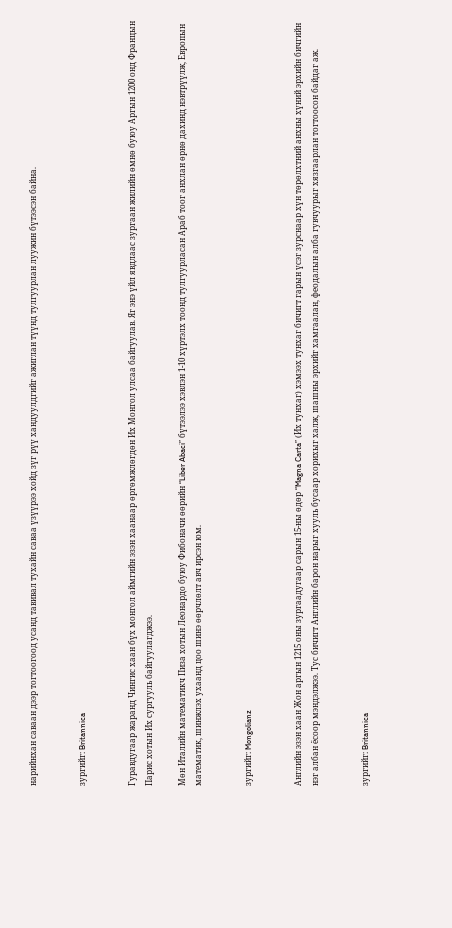нарийнхан саваан дээр тогтоогоод усанд тавивал тухайн саваа үзүүрээ хойд зүг рүү хандуулдгийг ажиглан түүнд тулгуурлан луужин бүтээсэн байна.


зургийг: Britannica


Гуравдугаар жаранд Чингис хаан бүх монгол аймгийн эзэн хаанаар өргөмжлөгдөн Их Монгол улсаа байгуулав. Яг энэ үйл явдлаас зургаан жилийн өмнө буюу Аргын 1200 онд Францын Парис хотын Их сургууль байгуулагджээ.

Мөн Италийн математикч Пиза хотын Леонардо буюу Фибоначи өөрийн “Liber Abaci” бүтээлээ хэвлэн 1-10 хүртэлх тоонд тулгуурласан Араб тоог анхлан өрнө дахинд нэвтрүүлж, Европын математик, шинжлэх ухаанд цоо шинэ өөрчлөлт авч ирсэн юм.


зургийг: Mongolianz


Английн эзэн хаан Жон аргын 1215 оны зургаадугаар сарын 15-ны өдөр “Magna Carta” (Их тунхаг) хэмээх тунхаг бичигт гарын үсэг зурснаар хүн төрөлхтний анхны хүний эрхийн бичгийн нэг албан ёсоор мэндэлжээ. Тус бичигт Английн барон нарыг хууль бусаар хорихыг халж, шашны эрхийг хамгаалан, феодалын алба гувчуурыг хязгаарлан тогтоосон байдаг аж.


зургийг: Britannica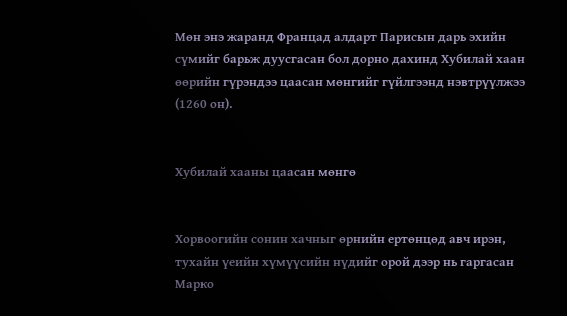Мөн энэ жаранд Францад алдарт Парисын дарь эхийн сүмийг барьж дуусгасан бол дорно дахинд Хубилай хаан өөрийн гүрэндээ цаасан мөнгийг гүйлгээнд нэвтрүүлжээ (1260 он).


Хубилай хааны цаасан мөнгө


Хорвоогийн сонин хачныг өрнийн ертөнцөд авч ирэн, тухайн үеийн хүмүүсийн нүдийг орой дээр нь гаргасан Марко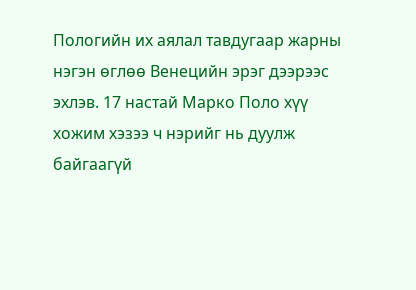Пологийн их аялал тавдугаар жарны нэгэн өглөө Венецийн эрэг дээрээс эхлэв. 17 настай Марко Поло хүү хожим хэзээ ч нэрийг нь дуулж байгаагүй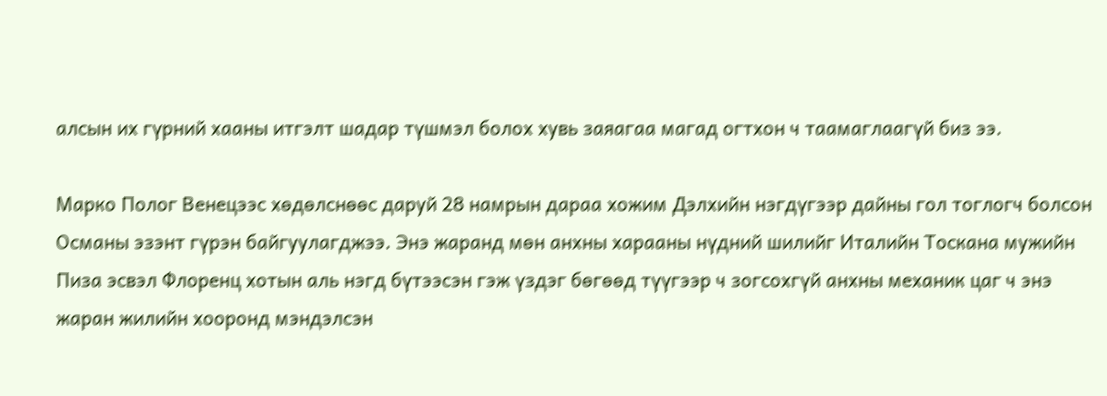алсын их гүрний хааны итгэлт шадар түшмэл болох хувь заяагаа магад огтхон ч таамаглаагүй биз ээ.

Марко Полог Венецээс хөдөлснөөс даруй 28 намрын дараа хожим Дэлхийн нэгдүгээр дайны гол тоглогч болсон Османы эзэнт гүрэн байгуулагджээ. Энэ жаранд мөн анхны харааны нүдний шилийг Италийн Тоскана мужийн Пиза эсвэл Флоренц хотын аль нэгд бүтээсэн гэж үздэг бөгөөд түүгээр ч зогсохгүй анхны механик цаг ч энэ жаран жилийн хооронд мэндэлсэн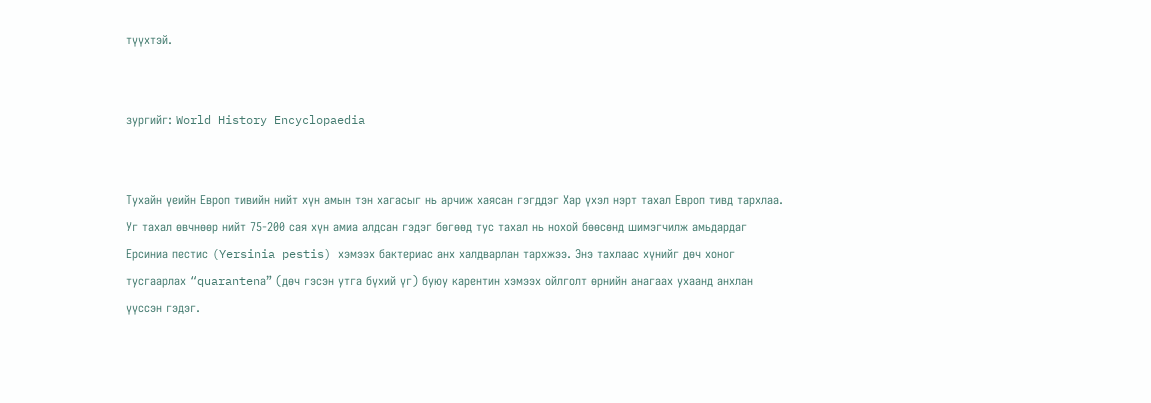түүхтэй.


зургийг: World History Encyclopaedia


Тухайн үеийн Европ тивийн нийт хүн амын тэн хагасыг нь арчиж хаясан гэгддэг Хар үхэл нэрт тахал Европ тивд тархлаа. Уг тахал өвчнөөр нийт 75-200 сая хүн амиа алдсан гэдэг бөгөөд тус тахал нь нохой бөөсөнд шимэгчилж амьдардаг Ерсиниа пестис (Yersinia pestis) хэмээх бактериас анх халдварлан тархжээ. Энэ тахлаас хүнийг дөч хоног тусгаарлах “quarantenа” (дөч гэсэн утга бүхий үг) буюу карентин хэмээх ойлголт өрнийн анагаах ухаанд анхлан үүссэн гэдэг.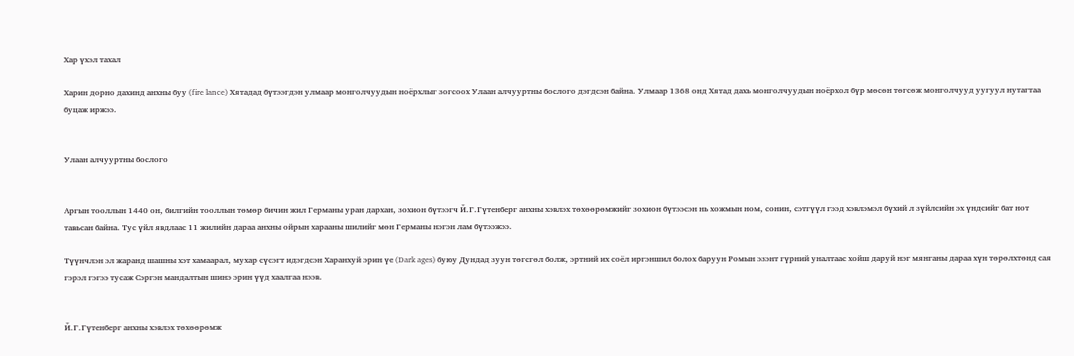Хар үхэл тахал

Харин дорно дахинд анхны буу (fire lance) Хятадад бүтээгдэн улмаар монголчуудын ноёрхлыг зогсоох Улаан алчууртны бослого дэгдсэн байна. Улмаар 1368 онд Хятад дахь монголчуудын ноёрхол бүр мөсөн төгсөж монголчууд уугуул нутагтаа буцаж иржээ.


Улаан алчууртны бослого


Аргын тооллын 1440 он, билгийн тооллын төмөр бичин жил Германы уран дархан, зохион бүтээгч Й.Г.Гүтенберг анхны хэвлэх төхөөрөмжийг зохион бүтээсэн нь хожмын ном, сонин, сэтгүүл гээд хэвлэмэл бүхий л зүйлсийн эх үндсийг бат нот тавьсан байна. Тус үйл явдлаас 11 жилийн дараа анхны ойрын харааны шилийг мөн Германы нэгэн лам бүтээжээ.

Түүнчлэн эл жаранд шашны хэт хамаарал, мухар сүсэгт идэгдсэн Харанхуй эрин үе (Dark ages) буюу Дундад зуун төгсгөл болж, эртний их соёл иргэншил болох баруун Ромын эзэнт гүрний уналтаас хойш даруй нэг мянганы дараа хүн төрөлхтөнд сая гэрэл гэгээ тусаж Сэргэн мандалтын шинэ эрин үүд хаалгаа нээв.


Й.Г.Гүтенберг анхны хэвлэх төхөөрөмж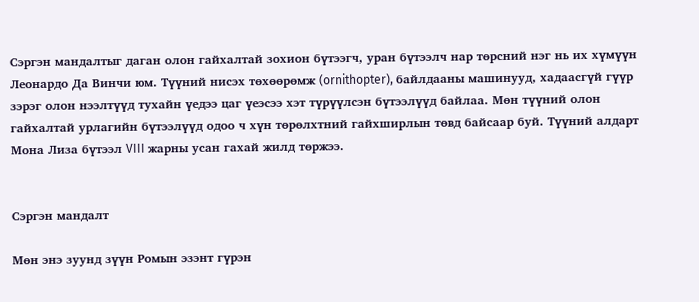Сэргэн мандалтыг даган олон гайхалтай зохион бүтээгч, уран бүтээлч нар төрсний нэг нь их хүмүүн Леонардо Да Винчи юм. Түүний нисэх төхөөрөмж (ornithopter), байлдааны машинууд, хадаасгүй гүүр зэрэг олон нээлтүүд тухайн үедээ цаг үеэсээ хэт түрүүлсэн бүтээлүүд байлаа. Мөн түүний олон гайхалтай урлагийн бүтээлүүд одоо ч хүн төрөлхтний гайхширлын төвд байсаар буй. Түүний алдарт Мона Лиза бүтээл VIII жарны усан гахай жилд төржээ.


Сэргэн мандалт

Мөн энэ зуунд зүүн Ромын эзэнт гүрэн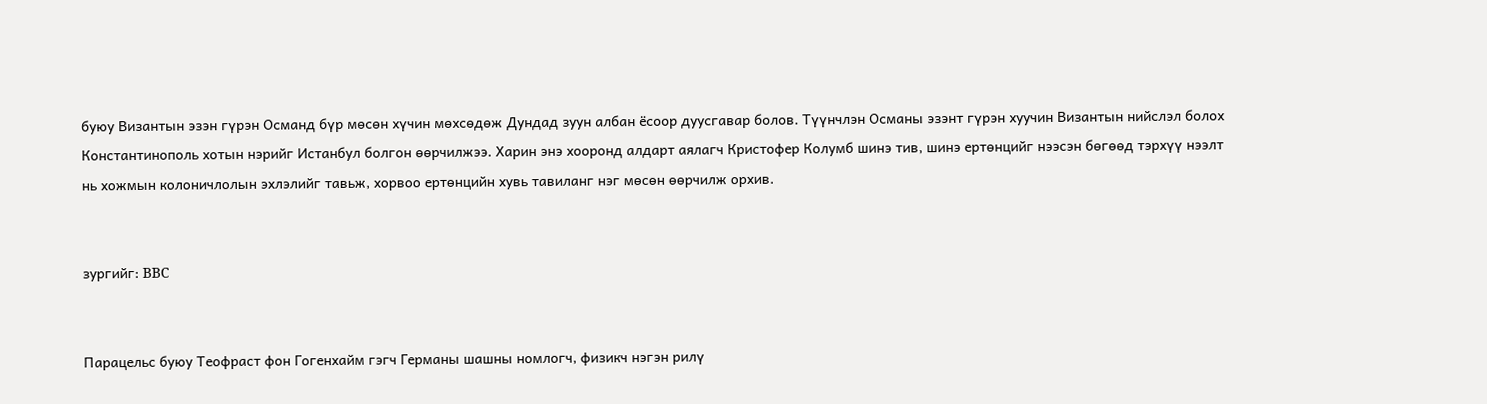буюу Византын эзэн гүрэн Османд бүр мөсөн хүчин мөхсөдөж Дундад зуун албан ёсоор дуусгавар болов. Түүнчлэн Османы эзэнт гүрэн хуучин Византын нийслэл болох Константинополь хотын нэрийг Истанбул болгон өөрчилжээ. Харин энэ хооронд алдарт аялагч Кристофер Колумб шинэ тив, шинэ ертөнцийг нээсэн бөгөөд тэрхүү нээлт нь хожмын колоничлолын эхлэлийг тавьж, хорвоо ертөнцийн хувь тавиланг нэг мөсөн өөрчилж орхив.


зургийг: BBC


Парацельс буюу Теофраст фон Гогенхайм гэгч Германы шашны номлогч, физикч нэгэн рилү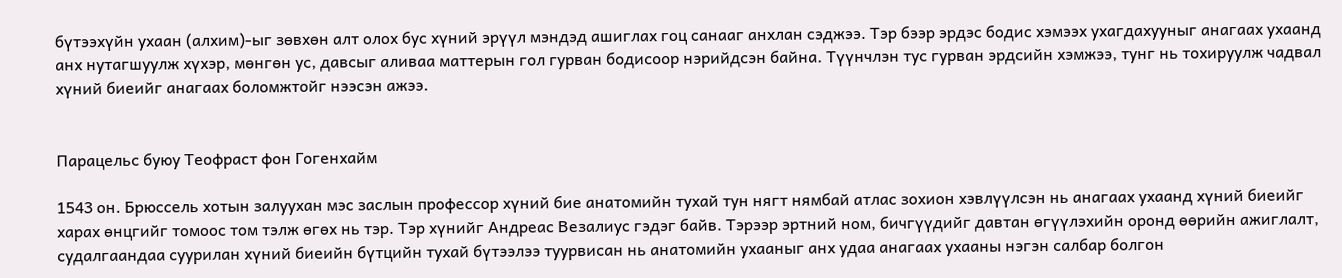бүтээхүйн ухаан (алхим)-ыг зөвхөн алт олох бус хүний эрүүл мэндэд ашиглах гоц санааг анхлан сэджээ. Тэр бээр эрдэс бодис хэмээх ухагдахууныг анагаах ухаанд анх нутагшуулж хүхэр, мөнгөн ус, давсыг аливаа маттерын гол гурван бодисоор нэрийдсэн байна. Түүнчлэн тус гурван эрдсийн хэмжээ, тунг нь тохируулж чадвал хүний биеийг анагаах боломжтойг нээсэн ажээ.


Парацельс буюу Теофраст фон Гогенхайм

1543 он. Брюссель хотын залуухан мэс заслын профессор хүний бие анатомийн тухай тун нягт нямбай атлас зохион хэвлүүлсэн нь анагаах ухаанд хүний биеийг харах өнцгийг томоос том тэлж өгөх нь тэр. Тэр хүнийг Андреас Везалиус гэдэг байв. Тэрээр эртний ном, бичгүүдийг давтан өгүүлэхийн оронд өөрийн ажиглалт, судалгаандаа суурилан хүний биеийн бүтцийн тухай бүтээлээ туурвисан нь анатомийн ухааныг анх удаа анагаах ухааны нэгэн салбар болгон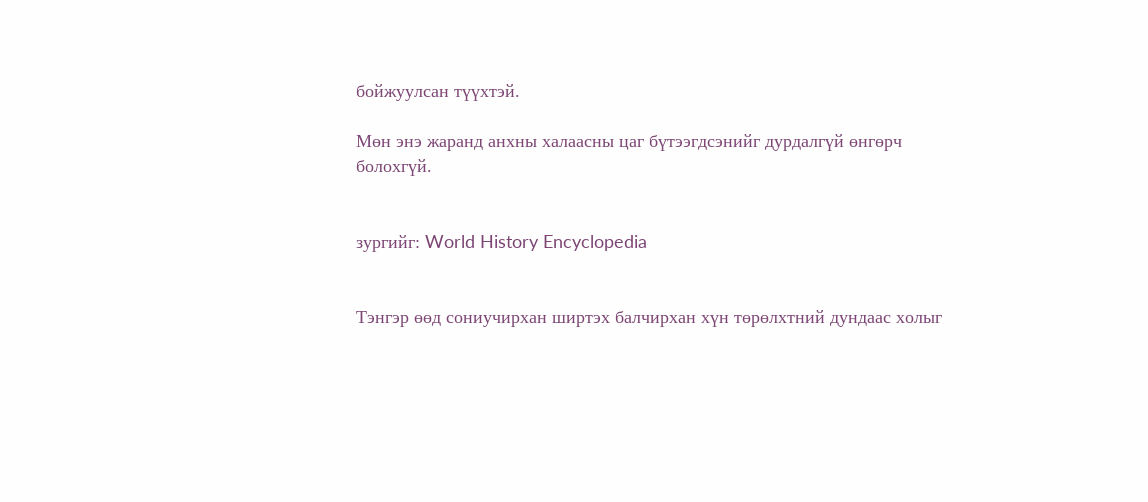бойжуулсан түүхтэй.

Мөн энэ жаранд анхны халаасны цаг бүтээгдсэнийг дурдалгүй өнгөрч болохгүй.


зургийг: World History Encyclopedia


Тэнгэр өөд сониучирхан ширтэх балчирхан хүн төрөлхтний дундаас холыг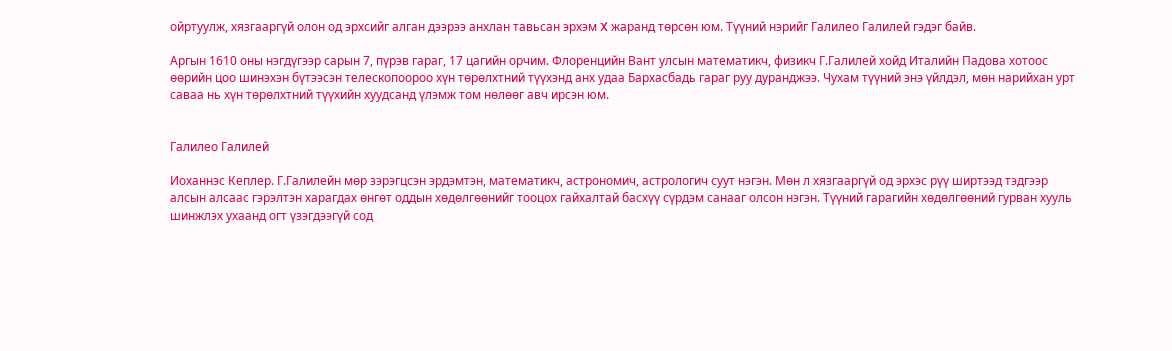ойртуулж, хязгааргүй олон од эрхсийг алган дээрээ анхлан тавьсан эрхэм X жаранд төрсөн юм. Түүний нэрийг Галилео Галилей гэдэг байв.

Аргын 1610 оны нэгдүгээр сарын 7, пүрэв гараг, 17 цагийн орчим. Флоренцийн Вант улсын математикч, физикч Г.Галилей хойд Италийн Падова хотоос өөрийн цоо шинэхэн бүтээсэн телескопоороо хүн төрөлхтний түүхэнд анх удаа Бархасбадь гараг руу дуранджээ. Чухам түүний энэ үйлдэл, мөн нарийхан урт саваа нь хүн төрөлхтний түүхийн хуудсанд үлэмж том нөлөөг авч ирсэн юм.


Галилео Галилей

Иоханнэс Кеплер. Г.Галилейн мөр зэрэгцсэн эрдэмтэн, математикч, астрономич, астрологич суут нэгэн. Мөн л хязгааргүй од эрхэс рүү ширтээд тэдгээр алсын алсаас гэрэлтэн харагдах өнгөт оддын хөдөлгөөнийг тооцох гайхалтай басхүү сүрдэм санааг олсон нэгэн. Түүний гарагийн хөдөлгөөний гурван хууль шинжлэх ухаанд огт үзэгдээгүй сод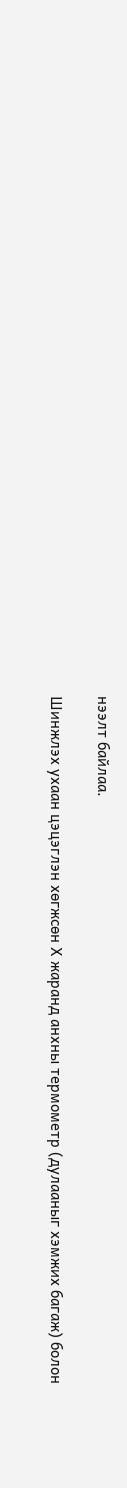нээлт байлаа.

Шинжлэх ухаан цэцэглэн хөгжсөн X жаранд анхны термометр (дулааныг хэмжих багаж) болон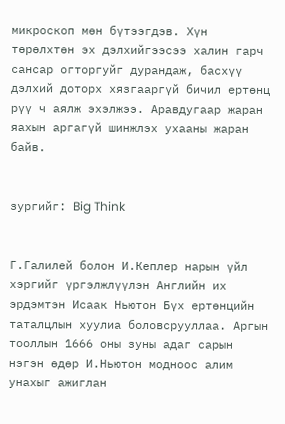микроскоп мөн бүтээгдэв. Хүн төрөлхтөн эх дэлхийгээсээ халин гарч сансар огторгуйг дурандаж, басхүү дэлхий доторх хязгааргүй бичил ертөнц рүү ч аялж эхэлжээ. Аравдугаар жаран яахын аргагүй шинжлэх ухааны жаран байв.


зургийг: Big Think


Г.Галилей болон И.Кеплер нарын үйл хэргийг үргэлжлүүлэн Английн их эрдэмтэн Исаак Ньютон Бүх ертөнцийн таталцлын хуулиа боловсрууллаа. Аргын тооллын 1666 оны зуны адаг сарын нэгэн өдөр И.Ньютон модноос алим унахыг ажиглан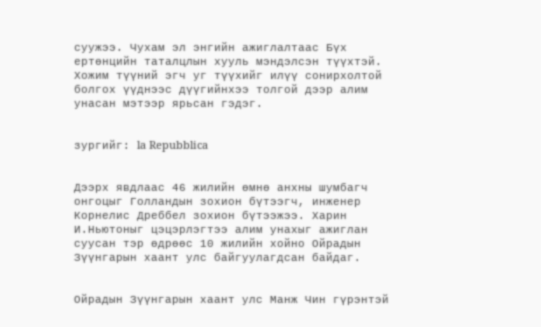суужээ. Чухам эл энгийн ажиглалтаас Бүх ертөнцийн таталцлын хууль мэндэлсэн түүхтэй. Хожим түүний эгч уг түүхийг илүү сонирхолтой болгох үүднээс дүүгийнхээ толгой дээр алим унасан мэтээр ярьсан гэдэг.


зургийг: la Repubblica


Дээрх явдлаас 46 жилийн өмнө анхны шумбагч онгоцыг Голландын зохион бүтээгч, инженер Корнелис Дреббел зохион бүтээжээ. Харин И.Ньютоныг цэцэрлэгтээ алим унахыг ажиглан суусан тэр өдрөөс 10 жилийн хойно Ойрадын Зүүнгарын хаант улс байгуулагдсан байдаг.


Ойрадын Зүүнгарын хаант улс Манж Чин гүрэнтэй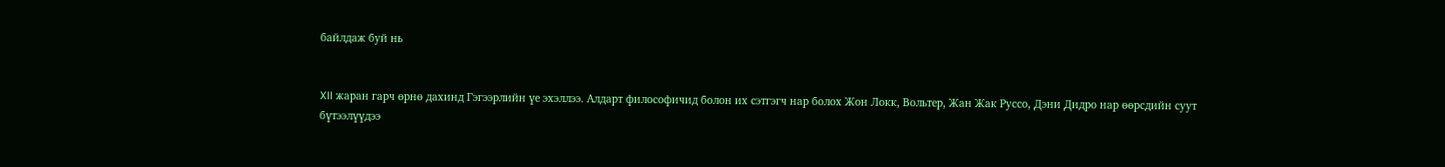байлдаж буй нь


XII жаран гарч өрнө дахинд Гэгээрлийн үе эхэллээ. Алдарт философичид болон их сэтгэгч нар болох Жон Локк, Вольтер, Жан Жак Руссо, Дэни Дидро нар өөрсдийн суут бүтээлүүдээ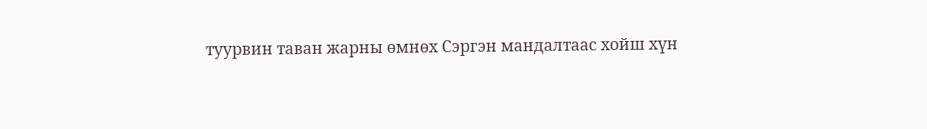туурвин таван жарны өмнөх Сэргэн мандалтаас хойш хүн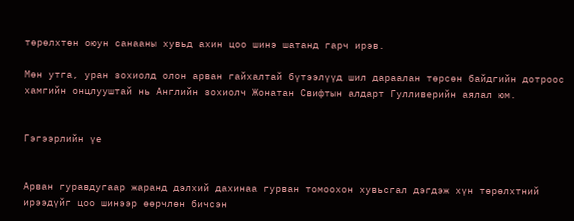төрөлхтөн оюун санааны хувьд ахин цоо шинэ шатанд гарч ирэв.

Мөн утга, уран зохиолд олон арван гайхалтай бүтээлүүд шил дараалан төрсөн байдгийн дотроос хамгийн онцлууштай нь Английн зохиолч Жонатан Свифтын алдарт Гулливерийн аялал юм.


Гэгээрлийн үе


Арван гуравдугаар жаранд дэлхий дахинаа гурван томоохон хувьсгал дэгдэж хүн төрөлхтний ирээдүйг цоо шинээр өөрчлөн бичсэн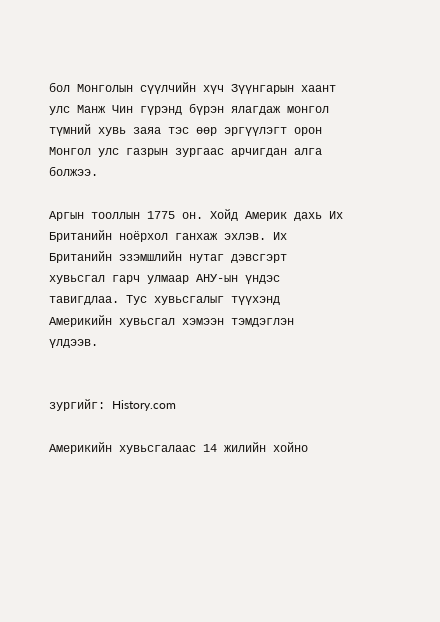бол Монголын сүүлчийн хүч Зүүнгарын хаант улс Манж Чин гүрэнд бүрэн ялагдаж монгол түмний хувь заяа тэс өөр эргүүлэгт орон Монгол улс газрын зургаас арчигдан алга болжээ.

Аргын тооллын 1775 он. Хойд Америк дахь Их Британийн ноёрхол ганхаж эхлэв. Их Британийн эзэмшлийн нутаг дэвсгэрт хувьсгал гарч улмаар АНУ-ын үндэс тавигдлаа. Тус хувьсгалыг түүхэнд Америкийн хувьсгал хэмээн тэмдэглэн үлдээв.


зургийг: History.com

Америкийн хувьсгалаас 14 жилийн хойно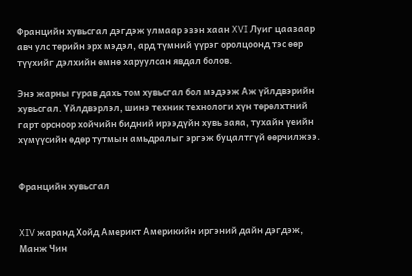Францийн хувьсгал дэгдэж улмаар эзэн хаан XVI Луиг цаазаар авч улс төрийн эрх мэдэл, ард түмний үүрэг оролцоонд тэс өөр түүхийг дэлхийн өмнө харуулсан явдал болов.

Энэ жарны гурав дахь том хувьсгал бол мэдээж Аж үйлдвэрийн хувьсгал. Үйлдвэрлэл, шинэ техник технологи хүн төрөлхтний гарт орсноор хойчийн бидний ирээдүйн хувь заяа, тухайн үеийн хүмүүсийн өдөр тутмын амьдралыг эргэж буцалтгүй өөрчилжээ.


Францийн хувьсгал


XIV жаранд Хойд Америкт Америкийн иргэний дайн дэгдэж, Манж Чин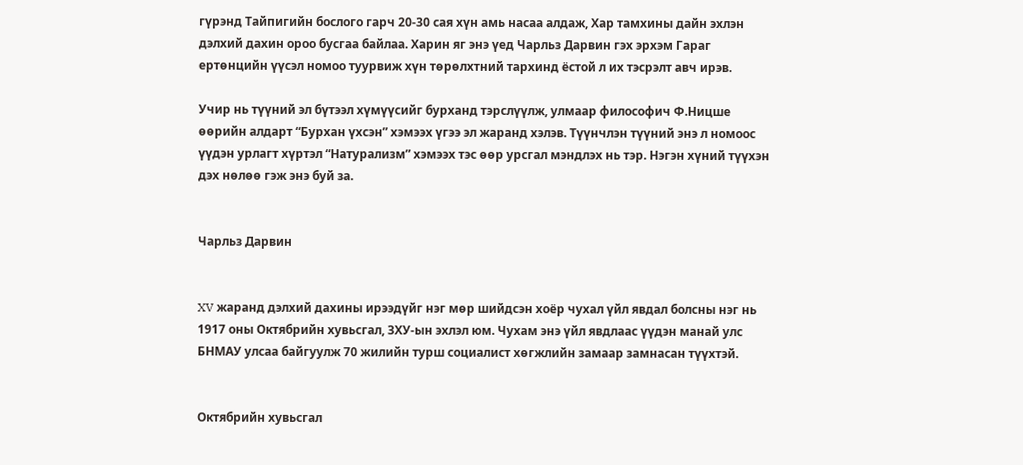гүрэнд Тайпигийн бослого гарч 20-30 сая хүн амь насаа алдаж, Хар тамхины дайн эхлэн дэлхий дахин ороо бусгаа байлаа. Харин яг энэ үед Чарльз Дарвин гэх эрхэм Гараг ертөнцийн үүсэл номоо туурвиж хүн төрөлхтний тархинд ёстой л их тэсрэлт авч ирэв.

Учир нь түүний эл бүтээл хүмүүсийг бурханд тэрслүүлж, улмаар философич Ф.Ницше өөрийн алдарт “Бурхан үхсэн” хэмээх үгээ эл жаранд хэлэв. Түүнчлэн түүний энэ л номоос үүдэн урлагт хүртэл “Натурализм” хэмээх тэс өөр урсгал мэндлэх нь тэр. Нэгэн хүний түүхэн дэх нөлөө гэж энэ буй за.


Чарльз Дарвин


XV жаранд дэлхий дахины ирээдүйг нэг мөр шийдсэн хоёр чухал үйл явдал болсны нэг нь 1917 оны Октябрийн хувьсгал, ЗХУ-ын эхлэл юм. Чухам энэ үйл явдлаас үүдэн манай улс БНМАУ улсаа байгуулж 70 жилийн турш социалист хөгжлийн замаар замнасан түүхтэй.


Октябрийн хувьсгал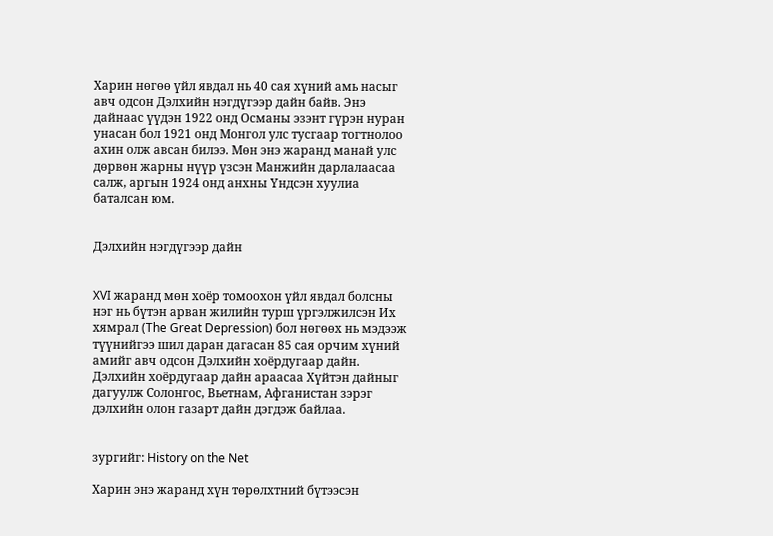Харин нөгөө үйл явдал нь 40 сая хүний амь насыг авч одсон Дэлхийн нэгдүгээр дайн байв. Энэ дайнаас үүдэн 1922 онд Османы эзэнт гүрэн нуран унасан бол 1921 онд Монгол улс тусгаар тогтнолоо ахин олж авсан билээ. Мөн энэ жаранд манай улс дөрвөн жарны нүүр үзсэн Манжийн дарлалаасаа салж, аргын 1924 онд анхны Үндсэн хуулиа баталсан юм.


Дэлхийн нэгдүгээр дайн


XVI жаранд мөн хоёр томоохон үйл явдал болсны нэг нь бүтэн арван жилийн турш үргэлжилсэн Их хямрал (The Great Depression) бол нөгөөх нь мэдээж түүнийгээ шил даран дагасан 85 сая орчим хүний амийг авч одсон Дэлхийн хоёрдугаар дайн. Дэлхийн хоёрдугаар дайн араасаа Хүйтэн дайныг дагуулж Солонгос, Вьетнам, Афганистан зэрэг дэлхийн олон газарт дайн дэгдэж байлаа.


зургийг: History on the Net

Харин энэ жаранд хүн төрөлхтний бүтээсэн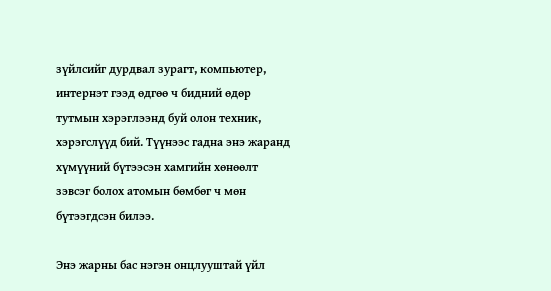зүйлсийг дурдвал зурагт, компьютер, интернэт гээд өдгөө ч бидний өдөр тутмын хэрэглээнд буй олон техник, хэрэгслүүд бий. Түүнээс гадна энэ жаранд хүмүүний бүтээсэн хамгийн хөнөөлт зэвсэг болох атомын бөмбөг ч мөн бүтээгдсэн билээ.

Энэ жарны бас нэгэн онцлууштай үйл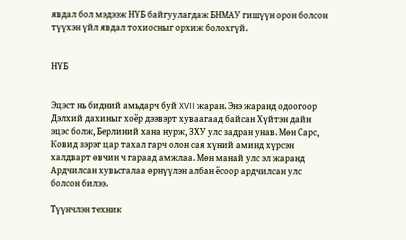явдал бол мэдээж НҮБ байгуулагдаж БНМАУ гишүүн орон болсон түүхэн үйл явдал тохиосныг орхиж болохгүй.


НҮБ


Эцэст нь бидний амьдарч буй XVII жаран. Энэ жаранд одоогоор Дэлхий дахиныг хоёр дээвэрт хуваагаад байсан Хүйтэн дайн эцэс болж, Берлиний хана нурж, ЗХУ улс задран унав. Мөн Сарс, Ковид зэрэг цар тахал гарч олон сая хүний аминд хүрсэн халдварт өвчин ч гараад амжлаа. Мөн манай улс эл жаранд Ардчилсан хувьсгалаа өрнүүлэн албан ёсоор ардчилсан улс болсон билээ.

Түүнчлэн техник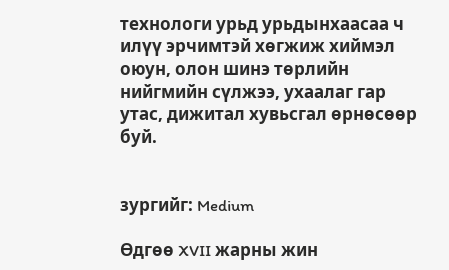технологи урьд урьдынхаасаа ч илүү эрчимтэй хөгжиж хиймэл оюун, олон шинэ төрлийн нийгмийн сүлжээ, ухаалаг гар утас, дижитал хувьсгал өрнөсөөр буй.


зургийг: Medium

Өдгөө XVII жарны жин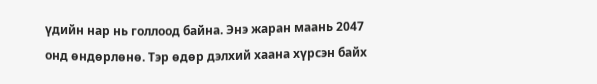үдийн нар нь голлоод байна. Энэ жаран маань 2047 онд өндөрлөнө. Тэр өдөр дэлхий хаана хүрсэн байх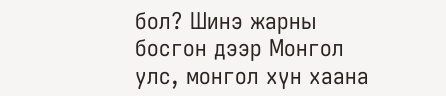бол? Шинэ жарны босгон дээр Монгол улс, монгол хүн хаана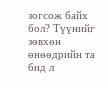зогсож байх бол? Түүнийг зөвхөн өнөөдрийн та бид л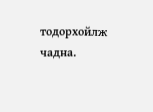тодорхойлж чадна.